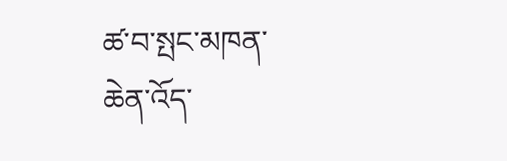ཚ་བ་སྤང་མཁན་ཆེན་འོད་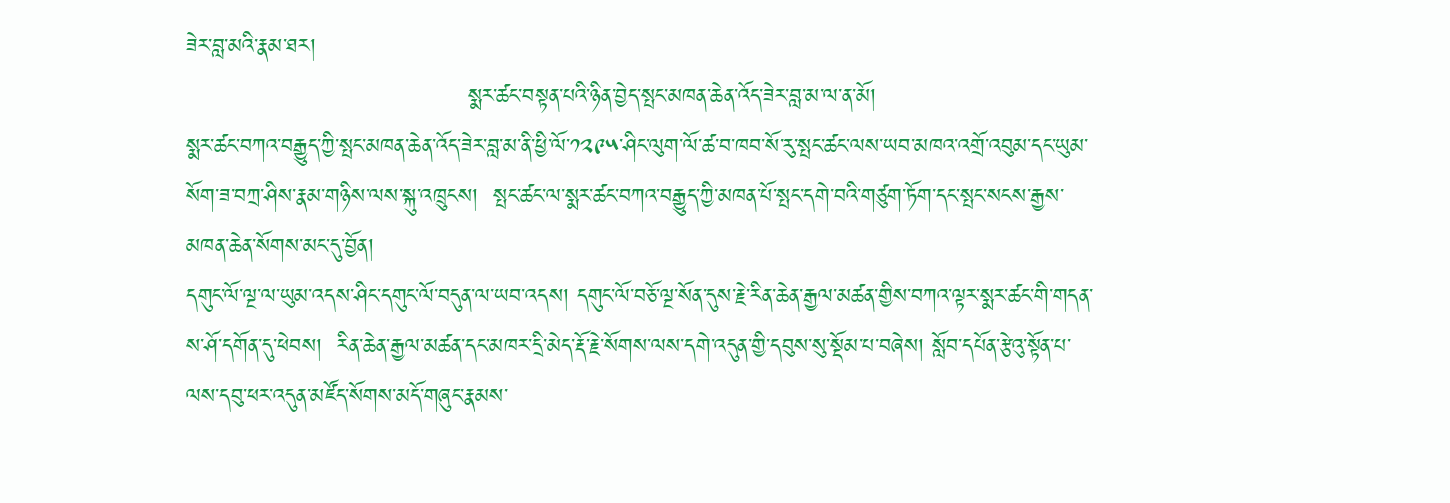ཟེར་བླ་མའི་རྣམ་ཐར།
                                     སྨར་ཚང་བསྟན་པའི་ཉིན་བྱེད་སྤང་མཁན་ཆེན་འོད་ཟེར་བླ་མ་ལ་ན་མོ།
སྨར་ཚང་བཀའ་བརྒྱུད་ཀྱི་སྤང་མཁན་ཆེན་འོད་ཟེར་བླ་མ་ནི་ཕྱི་ལོ་༡༢༩༥་ཤིང་ལུག་ལོ་ཚ་བ་ཁབ་སོ་རུ་སྤང་ཚང་ལས་ཡབ་མཁའ་འགྲོ་འབུམ་དང་ཡུམ་སོག་ཟ་བཀྲ་ཤིས་རྣམ་གཉིས་ལས་སྐུ་འཁྲུངས།  སྤང་ཚང་ལ་སྨར་ཚང་བཀའ་བརྒྱུད་ཀྱི་མཁན་པོ་སྤང་དགེ་བའི་གཙུག་ཏོག་དང་སྤང་སངས་རྒྱས་མཁན་ཆེན་སོགས་མང་དུ་བྱོན།
དགུང་ལོ་ལྔ་ལ་ཡུམ་འདས་ཤིང་དགུང་ལོ་བདུན་ལ་ཡབ་འདས། དགུང་ལོ་བཅོ་ལྔ་སོན་དུས་རྗེ་རིན་ཆེན་རྒྱལ་མཚན་གྱིས་བཀའ་ལྟར་སྨར་ཚང་གི་གདན་ས་ཤོ་དགོན་དུ་ཕེབས།  རིན་ཆེན་རྒྱལ་མཚན་དང་མཁར་དྲི་མེད་རྡོ་རྗེ་སོགས་ལས་དགེ་འདུན་གྱི་དབུས་སུ་སྡོམ་པ་བཞེས། སློབ་དཔོན་རྩེའུ་སྟོན་པ་ལས་དབུ་ཕར་འདུན་མཛོད་སོགས་མདོ་གཞུང་རྣམས་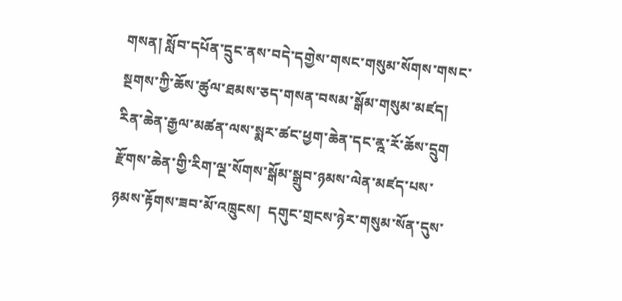གསན། སློབ་དཔོན་དྲུང་ནས་བདེ་དགྱེས་གསང་གསུམ་སོགས་གསང་སྔགས་ཀྱི་ཆོས་ཚུལ་ཐམས་ཅད་གསན་བསམ་སྒོམ་གསུམ་མཛད། རིན་ཆེན་རྒྱལ་མཚན་ལས་སྨར་ཚང་ཕྱག་ཆེན་དང་ནྰ་རོ་ཆོས་དྲུག  རྫོགས་ཆེན་གྱི་རིག་ལྔ་སོགས་སྒོམ་སྒྲུབ་ཉམས་ལེན་མཛད་པས་ཉམས་རྟོགས་ཟབ་མོ་འཁྲུངས།  དགུང་གྲངས་ཉེར་གསུམ་སོན་དུས་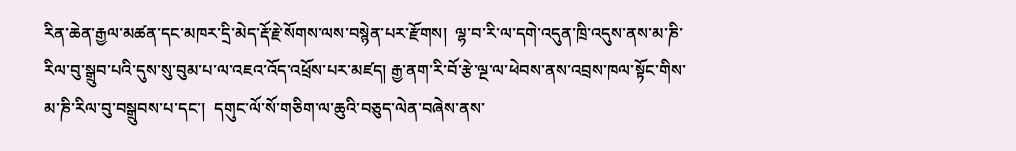རིན་ཆེན་རྒྱལ་མཚན་དང་མཁར་དྲི་མེད་རྡོ་རྗེ་སོགས་ལས་བསྙེན་པར་རྫོགས།  ལྷ་བ་རི་ལ་དགེ་འདུན་ཁྲི་འདུས་ནས་མ་ཎི་རིལ་བུ་སྒྲུབ་པའི་དུས་སུ་བུམ་པ་ལ་འཇའ་འོད་འཕྲོས་པར་མཛད། རྒྱ་ནག་རི་བོ་རྩེ་ལྔ་ལ་ཕེབས་ནས་འབྲས་ཁལ་སྟོང་གིས་མ་ཎི་རིལ་བུ་བསྒྲུབས་པ་དང་།  དགུང་ལོ་སོ་གཅིག་ལ་ཆུའི་བཅུད་ལེན་བཞེས་ནས་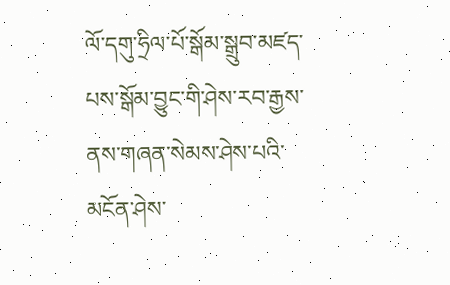ལོ་དགུ་ཧྲིལ་པོ་སྒོམ་སྒྲུབ་མཛད་པས་སྒོམ་བྱུང་གི་ཤེས་རབ་རྒྱས་ནས་གཞན་སེམས་ཤེས་པའི་མངོན་ཤེས་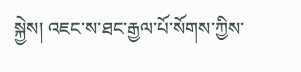སྐྱེས། འཇང་ས་ཐང་རྒྱལ་པོ་སོགས་ཀྱིས་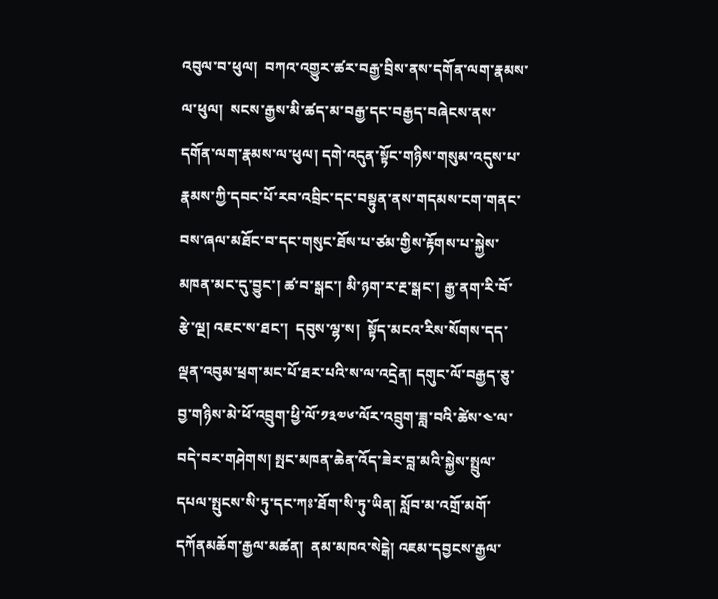འབུལ་བ་ཕུལ།  བཀའ་འགྱུར་ཚར་བརྒྱ་བྲིས་ནས་དགོན་ལག་རྣམས་ལ་ཕུལ།  སངས་རྒྱས་མི་ཚད་མ་བརྒྱ་དང་བརྒྱད་བཞེངས་ནས་དགོན་ལག་རྣམས་ལ་ཕུལ། དགེ་འདུན་སྟོང་གཉིས་གསུམ་འདུས་པ་རྣམས་ཀྱི་དབང་པོ་རབ་འབྲིང་དང་བསྟུན་ནས་གདམས་ངག་གནང་བས་ཞལ་མཐོང་བ་དང་གསུང་ཐོས་པ་ཙམ་གྱིས་རྟོགས་པ་སྐྱེས་མཁན་མང་དུ་བྱུང་། ཚ་བ་སྒང་། མི་ཉག་ར་རྔ་སྒང་། རྒྱ་ནག་རི་བོ་རྩེ་ལྔ། འཇང་ས་ཐང་།  དབུས་ལྷ་ས།  སྟོད་མངའ་རིས་སོགས་དད་ལྡན་འབུམ་ཕྲག་མང་པོ་ཐར་པའི་ས་ལ་འདྲེན། དགུང་ལོ་བརྒྱད་ཅུ་བྱ་གཉིས་མེ་ཕོ་འབྲུག་ཕྱི་ལོ་༡༣༧༦་ལོར་འབྲུག་ཟླ་བའི་ཚེས་༤་ལ་བདེ་བར་གཤེགས། སྤང་མཁན་ཆེན་འོད་ཟེར་བླ་མའི་སྐྱེས་སྤྲུལ་དཔལ་སྤུངས་སི་ཏུ་དང་ཀཿ་ཐོག་སི་ཏུ་ཡིན། སློབ་མ་འགྲོ་མགོ་དཀོནམཆོག་རྒྱལ་མཚན།  ནམ་མཁའ་སེངྒེ། འཇམ་དབྱངས་རྒྱལ་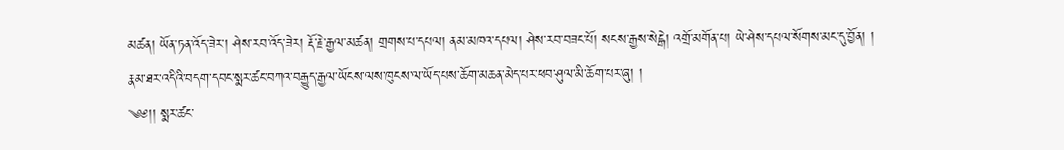མཚན། ཡོན་ཏན་འོད་ཟེར་། ཤེས་རབ་འོད་ཟེར། རྡོ་རྗེ་རྒྱལ་མཚན། གྲགས་པ་དཔལ། ནམ་མཁའ་དཔལ། ཤེས་རབ་བཟང་པོ། སངས་རྒྱས་སེངྒེ། འགྲོ་མགོན་པ། ཡེ་ཤེས་དཔལ་སོགས་མང་དུ་བྱོན། །
རྣམ་ཐར་འདིའི་བདག་དབང་སྨར་ཚང་བཀའ་བརྒྱུད་རྒྱལ་ཡོངས་ལས་ཁུངས་ལ་ཡོད་པས་ཆོག་མཆན་མེད་པར་ཕབ་ཤུལ་མི་ཆོག་པར་ཞུ། །
༄༅།། སྨར་ཚང་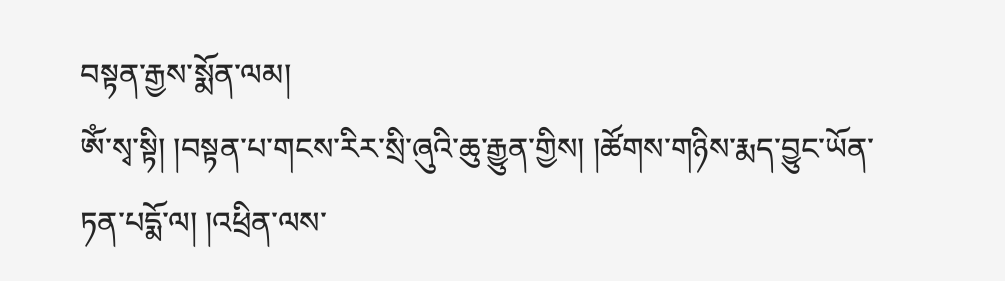བསྟན་རྒྱས་སྨོན་ལམ།
ཨོཾ་སྭ་སྟི། །བསྟན་པ་གངས་རིར་སྲི་ཞུའི་ཆུ་རྒྱུན་གྱིས། །ཚོགས་གཉིས་རྨད་བྱུང་ཡོན་ཏན་པདྨོ་ལ། །འཕྲིན་ལས་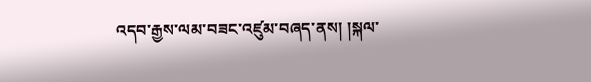འདབ་རྒྱས་ལམ་བཟང་འཛུམ་བཞད་ནས། །སྐལ་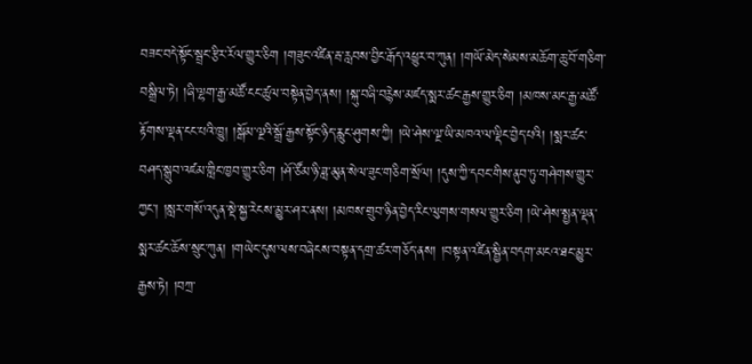བཟང་བདེ་སྟོང་སྦྲང་རྩིར་རོལ་གྱུར་ཅིག །གཟུང་འཛིན་རྦ་རླབས་བྱིང་རྒོད་འཕྱུར་བ་ཀུན། །གཡོ་མེད་སེམས་མཆོག་ཆུ་བོ་གཅིག་བསྒྲིལ་ཏེ། །ཞི་ལྷག་རྒྱ་མཚོ་ངང་ཚུལ་བསྟེན་བྱེད་ནས། །སྐུ་བཞི་བརྙེས་མཛད་སྨར་ཚང་རྒྱས་གྱུར་ཅིག །མཁས་མང་རྒྱ་མཚོ་རྟོགས་ལྡན་ངང་པའི་ཁྱུ། །སྒོམ་ལྔའི་སྒྲོ་རྒྱས་སྟོང་ཉིད་རླུང་ཤུགས་ཀྱི། །ཡེ་ཤེས་ལྔ་ཡི་མཁའ་ལ་ལྡིང་བྱེད་པའི། །སྨར་ཚང་བཤད་སྒྲུབ་འཛམ་གླིང་ཁྱབ་གྱུར་ཅིག །ཤོ་ཙོམ་ཉི་ཟླ་མུན་སེལ་ཟུང་གཅིག་སྲོལ། །དུས་ཀྱི་དབང་གིས་ནུབ་ཏུ་གཤེགས་གྱུར་ཀྱང་། །སླར་གསོ་འདུན་སྡེ་སྐྱ་རེངས་མྱུར་ཤར་ནས། །མཁས་གྲུབ་ཉིན་བྱེད་རིང་ལུགས་གསལ་གྱུར་ཅིག །ཡེ་ཤེས་སྤྱན་ལྡན་སྨར་ཚང་ཆོས་སྲུང་ཀུན། །གཡེང་དུས་ལས་བཞེངས་བསྟན་དགྲ་ཚར་གཅོད་ནས། །བསྟན་འཛིན་སྦྱིན་བདག་མངའ་ཐང་མྱུར་རྒྱས་ཏེ། །བཀྲ་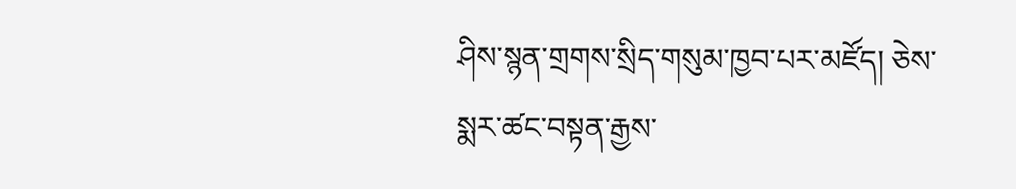ཤིས་སྙན་གྲགས་སྲིད་གསུམ་ཁྱབ་པར་མཛོད། ཅེས་སྨར་ཚང་བསྟན་རྒྱས་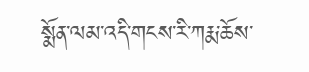སྨོན་ལམ་འདི་གངས་རི་ཀརྨ་ཆོས་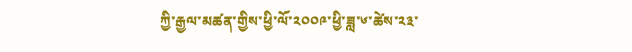ཀྱི་རྒྱལ་མཚན་གྱིས་ཕྱི་ལོ་༢༠༠༩་ཕྱི་ཟླ་༦་ཚེས་༢༣་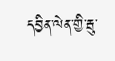དབྱིན་ལེན་གྱི་རྦུ་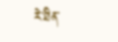རེ་ཐིན་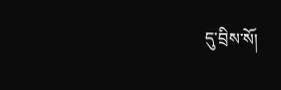དུ་བྲིས་སོ།